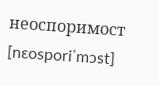неоспоримост
[nɛosporiˈmɔst]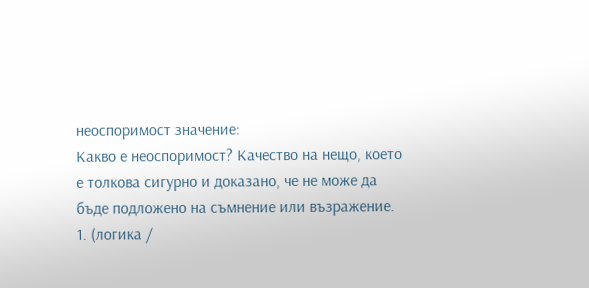неоспоримост значение:
Какво е неоспоримост? Качество на нещо, което е толкова сигурно и доказано, че не може да бъде подложено на съмнение или възражение.
1. (логика /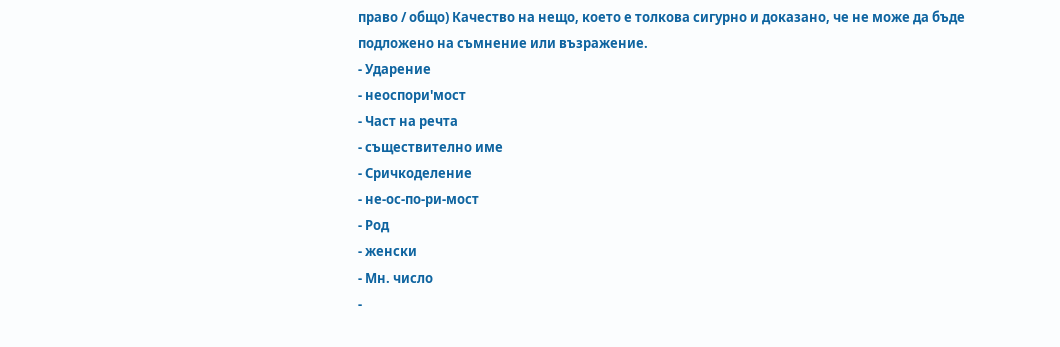право / общо) Качество на нещо, което е толкова сигурно и доказано, че не може да бъде подложено на съмнение или възражение.
- Ударение
- неоспори'мост
- Част на речта
- съществително име
- Сричкоделение
- не-ос-по-ри-мост
- Род
- женски
- Мн. число
-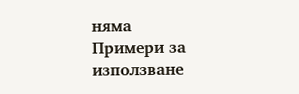няма
Примери за използване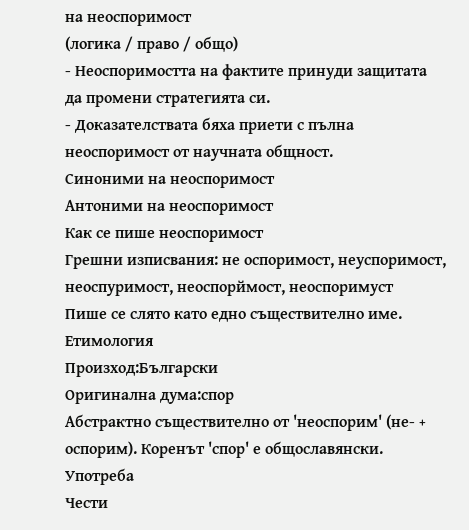на неоспоримост
(логика / право / общо)
- Неоспоримостта на фактите принуди защитата да промени стратегията си.
- Доказателствата бяха приети с пълна неоспоримост от научната общност.
Синоними на неоспоримост
Антоними на неоспоримост
Как се пише неоспоримост
Грешни изписвания: не оспоримост, неуспоримост, неоспуримост, неоспорймост, неоспоримуст
Пише се слято като едно съществително име.
Етимология
Произход:Български
Оригинална дума:спор
Абстрактно съществително от 'неоспорим' (не- + оспорим). Коренът 'спор' е общославянски.
Употреба
Чести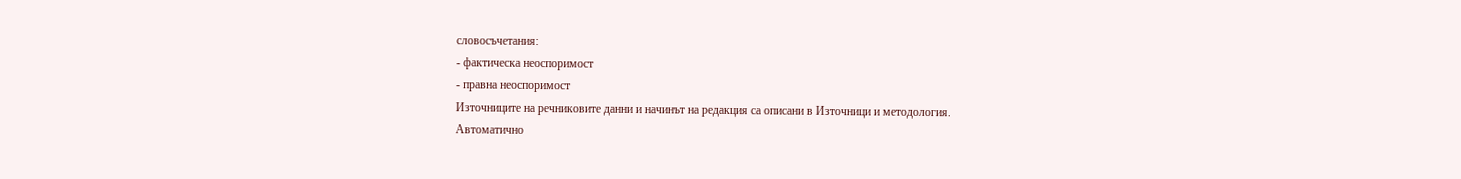словосъчетания:
- фактическа неоспоримост
- правна неоспоримост
Източниците на речниковите данни и начинът на редакция са описани в Източници и методология.
Автоматично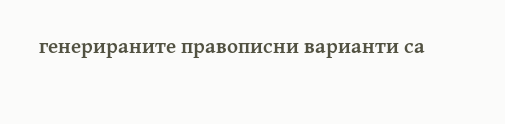генерираните правописни варианти са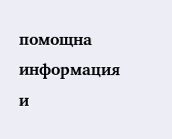помощна информация и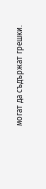могат да съдържат грешки.